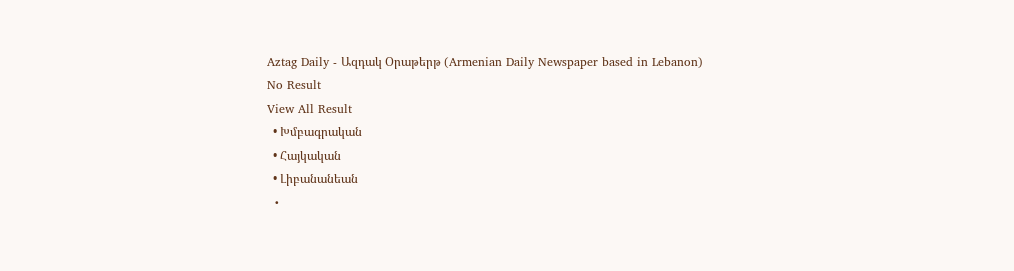Aztag Daily - Ազդակ Օրաթերթ (Armenian Daily Newspaper based in Lebanon)
No Result
View All Result
  • Խմբագրական
  • Հայկական
  • Լիբանանեան
  •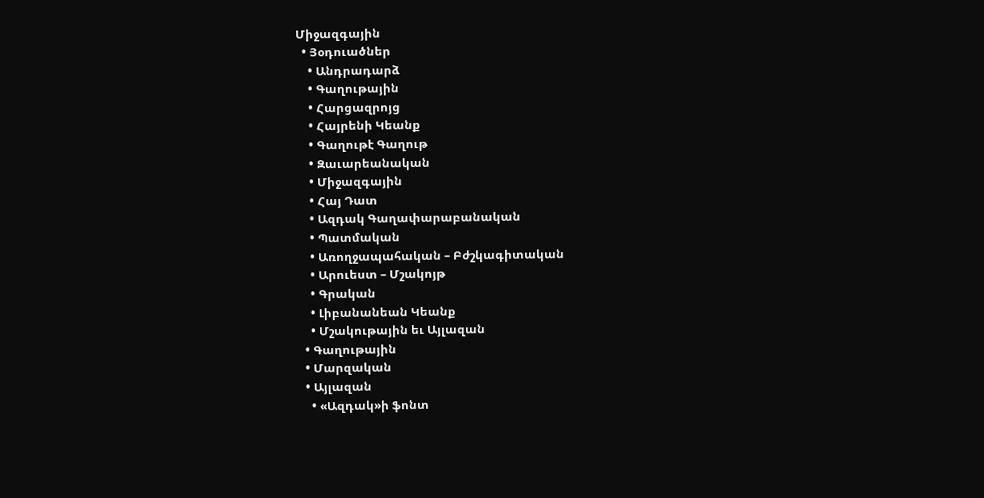Միջազգային
  • Յօդուածներ
    • Անդրադարձ
    • Գաղութային
    • Հարցազրոյց
    • Հայրենի Կեանք
    • Գաղութէ Գաղութ
    • Զաւարեանական
    • Միջազգային
    • Հայ Դատ
    • Ազդակ Գաղափարաբանական
    • Պատմական
    • Առողջապահական – Բժշկագիտական
    • Արուեստ – Մշակոյթ
    • Գրական
    • Լիբանանեան Կեանք
    • Մշակութային եւ Այլազան
  • Գաղութային
  • Մարզական
  • Այլազան
    • «Ազդակ»ի ֆոնտ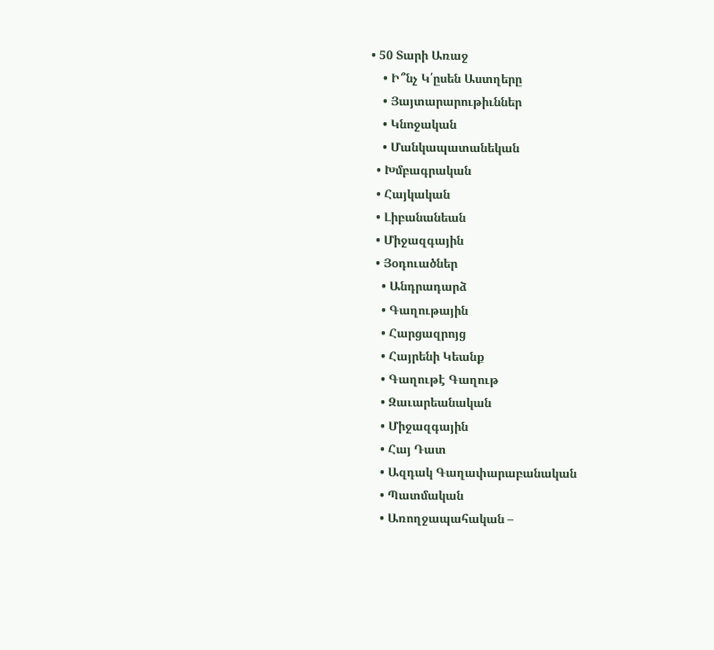• 50 Տարի Առաջ
    • Ի՞նչ Կ՛ըսեն Աստղերը
    • Յայտարարութիւններ
    • Կնոջական
    • Մանկապատանեկան
  • Խմբագրական
  • Հայկական
  • Լիբանանեան
  • Միջազգային
  • Յօդուածներ
    • Անդրադարձ
    • Գաղութային
    • Հարցազրոյց
    • Հայրենի Կեանք
    • Գաղութէ Գաղութ
    • Զաւարեանական
    • Միջազգային
    • Հայ Դատ
    • Ազդակ Գաղափարաբանական
    • Պատմական
    • Առողջապահական –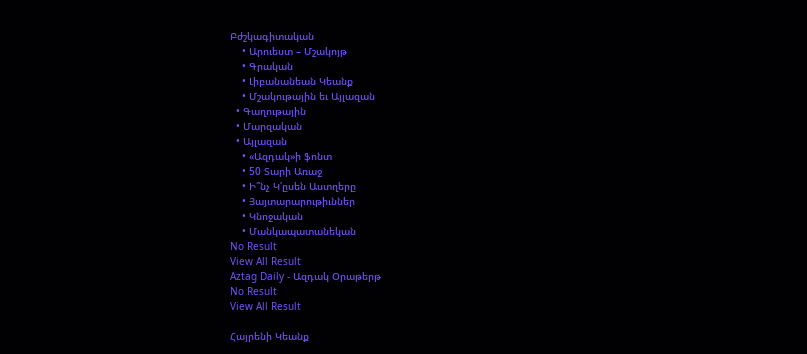Բժշկագիտական
    • Արուեստ – Մշակոյթ
    • Գրական
    • Լիբանանեան Կեանք
    • Մշակութային եւ Այլազան
  • Գաղութային
  • Մարզական
  • Այլազան
    • «Ազդակ»ի ֆոնտ
    • 50 Տարի Առաջ
    • Ի՞նչ Կ՛ըսեն Աստղերը
    • Յայտարարութիւններ
    • Կնոջական
    • Մանկապատանեկան
No Result
View All Result
Aztag Daily - Ազդակ Օրաթերթ
No Result
View All Result

Հայրենի Կեանք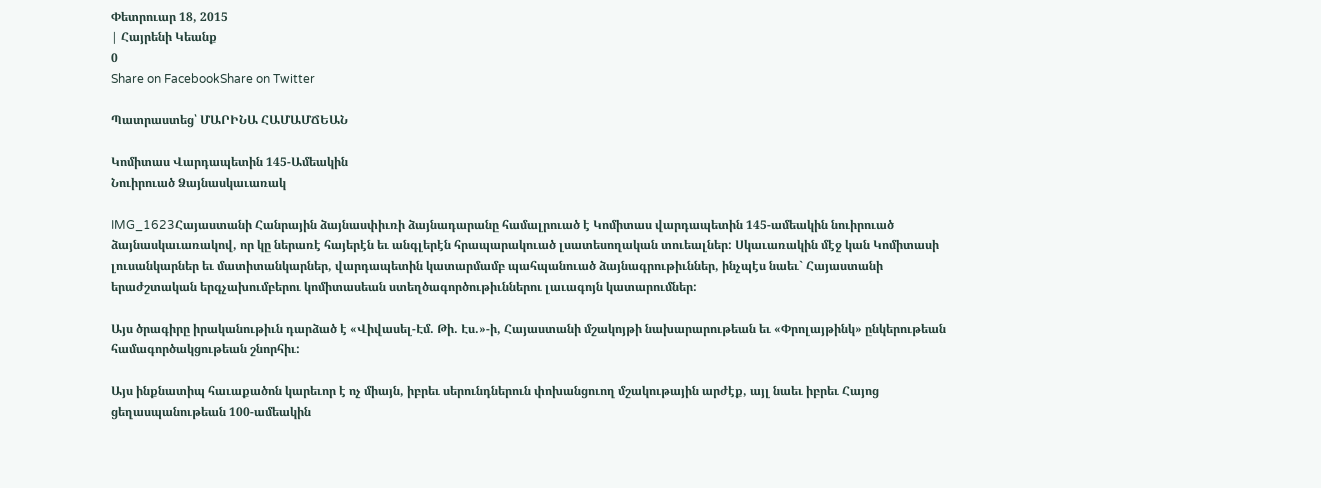Փետրուար 18, 2015
| Հայրենի Կեանք
0
Share on FacebookShare on Twitter

Պատրաստեց՝ ՄԱՐԻՆԱ ՀԱՄԱՄՃԵԱՆ

Կոմիտաս Վարդապետին 145-Ամեակին
Նուիրուած Ձայնասկաւառակ

IMG_1623Հայաստանի Հանրային ձայնասփիւռի ձայնադարանը համալրուած է Կոմիտաս վարդապետին 145-ամեակին նուիրուած ձայնասկաւառակով, որ կը ներառէ հայերէն եւ անգլերէն հրապարակուած լսատեսողական տուեալներ: Սկաւառակին մէջ կան Կոմիտասի լուսանկարներ եւ մատիտանկարներ, վարդապետին կատարմամբ պահպանուած ձայնագրութիւններ, ինչպէս նաեւ` Հայաստանի երաժշտական երգչախումբերու կոմիտասեան ստեղծագործութիւններու լաւագոյն կատարումներ:

Այս ծրագիրը իրականութիւն դարձած է «Վիվասել-Էմ. Թի. Էս.»-ի, Հայաստանի մշակոյթի նախարարութեան եւ «Փրոլայթինկ» ընկերութեան համագործակցութեան շնորհիւ:

Այս ինքնատիպ հաւաքածոն կարեւոր է ոչ միայն, իբրեւ սերունդներուն փոխանցուող մշակութային արժէք, այլ նաեւ իբրեւ Հայոց ցեղասպանութեան 100-ամեակին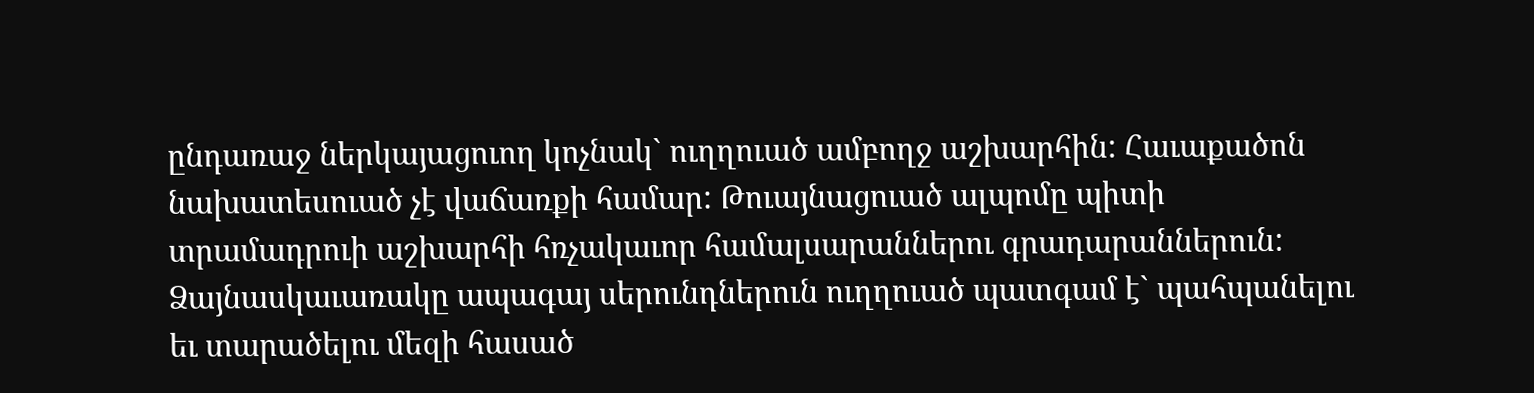ընդառաջ ներկայացուող կոչնակ` ուղղուած ամբողջ աշխարհին: Հաւաքածոն նախատեսուած չէ վաճառքի համար: Թուայնացուած ալպոմը պիտի տրամադրուի աշխարհի հռչակաւոր համալսարաններու գրադարաններուն: Ձայնասկաւառակը ապագայ սերունդներուն ուղղուած պատգամ է` պահպանելու եւ տարածելու մեզի հասած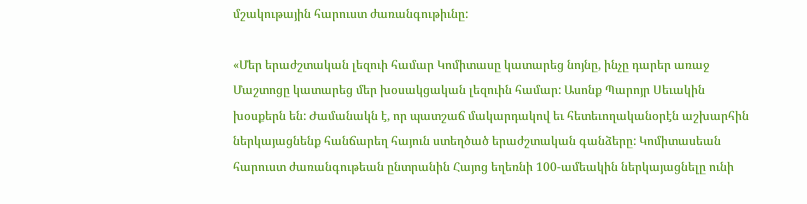մշակութային հարուստ ժառանգութիւնը:

«Մեր երաժշտական լեզուի համար Կոմիտասը կատարեց նոյնը, ինչը դարեր առաջ Մաշտոցը կատարեց մեր խօսակցական լեզուին համար: Ասոնք Պարոյր Սեւակին խօսքերն են: Ժամանակն է, որ պատշաճ մակարդակով եւ հետեւողականօրէն աշխարհին ներկայացնենք հանճարեղ հայուն ստեղծած երաժշտական գանձերը: Կոմիտասեան հարուստ ժառանգութեան ընտրանին Հայոց եղեռնի 100-ամեակին ներկայացնելը ունի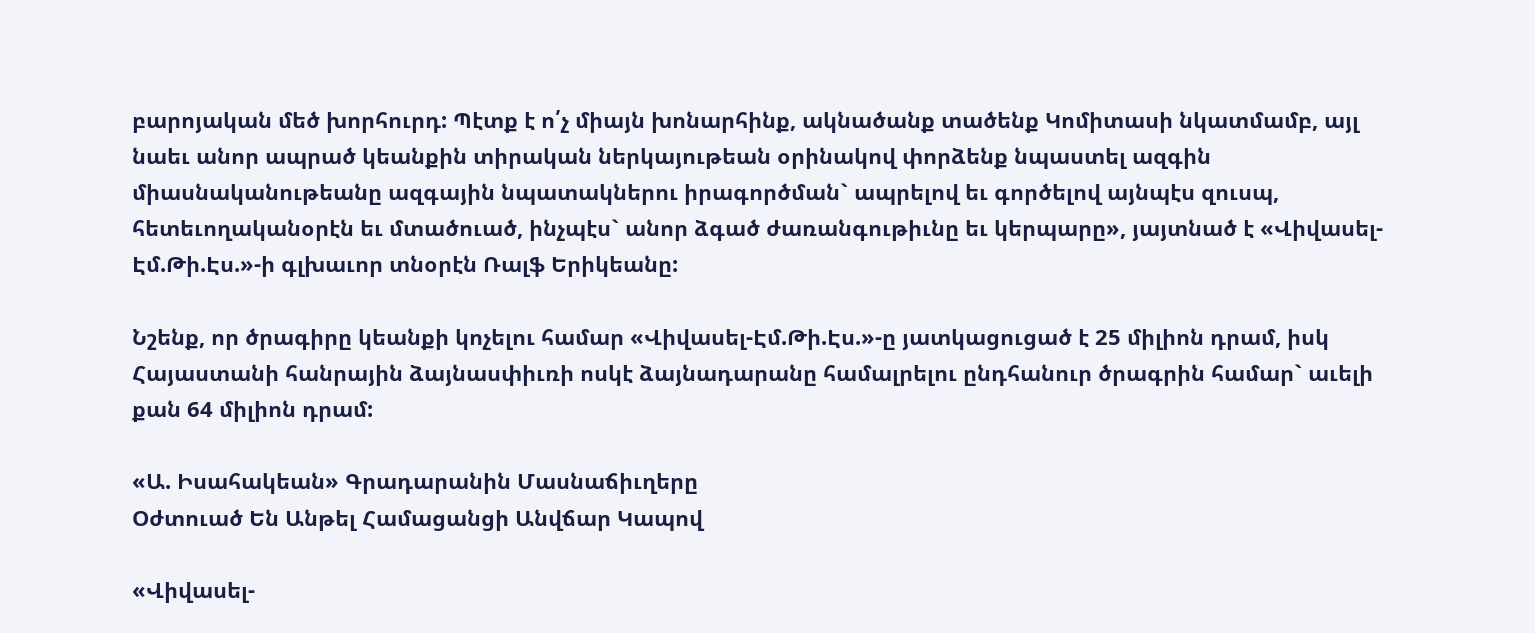բարոյական մեծ խորհուրդ: Պէտք է ո՛չ միայն խոնարհինք, ակնածանք տածենք Կոմիտասի նկատմամբ, այլ նաեւ անոր ապրած կեանքին տիրական ներկայութեան օրինակով փորձենք նպաստել ազգին միասնականութեանը ազգային նպատակներու իրագործման` ապրելով եւ գործելով այնպէս զուսպ, հետեւողականօրէն եւ մտածուած, ինչպէս` անոր ձգած ժառանգութիւնը եւ կերպարը», յայտնած է «Վիվասել-Էմ.Թի.Էս.»-ի գլխաւոր տնօրէն Ռալֆ Երիկեանը:

Նշենք, որ ծրագիրը կեանքի կոչելու համար «Վիվասել-Էմ.Թի.Էս.»-ը յատկացուցած է 25 միլիոն դրամ, իսկ Հայաստանի հանրային ձայնասփիւռի ոսկէ ձայնադարանը համալրելու ընդհանուր ծրագրին համար` աւելի քան 64 միլիոն դրամ:

«Ա. Իսահակեան» Գրադարանին Մասնաճիւղերը
Օժտուած Են Անթել Համացանցի Անվճար Կապով

«Վիվասել-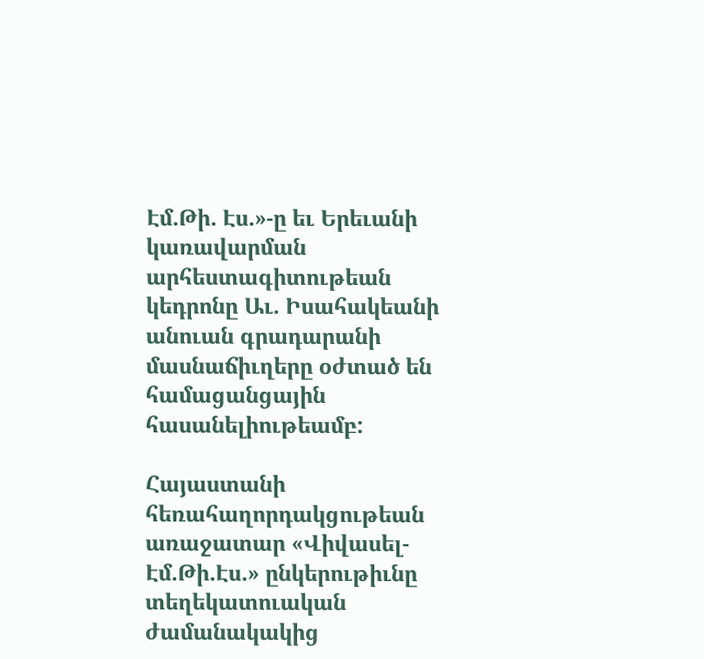Էմ.Թի. Էս.»-ը եւ Երեւանի կառավարման արհեստագիտութեան կեդրոնը Աւ. Իսահակեանի անուան գրադարանի մասնաճիւղերը օժտած են համացանցային հասանելիութեամբ:

Հայաստանի հեռահաղորդակցութեան առաջատար «Վիվասել-Էմ.Թի.Էս.» ընկերութիւնը տեղեկատուական ժամանակակից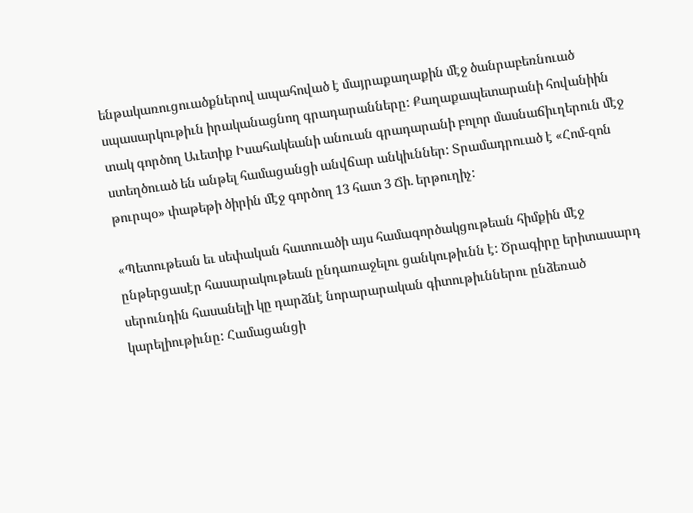ենթակառուցուածքներով ապահոված է մայրաքաղաքին մէջ ծանրաբեռնուած սպասարկութիւն իրականացնող գրադարանները: Քաղաքապետարանի հովանիին տակ գործող Աւետիք Իսահակեանի անուան գրադարանի բոլոր մասնաճիւղերուն մէջ ստեղծուած են անթել համացանցի անվճար անկիւններ: Տրամադրուած է «Հոմ-զոն թուրպօ» փաթեթի ծիրին մէջ գործող 13 հատ 3 Ճի. երթուղիչ:

«Պետութեան եւ սեփական հատուածի այս համագործակցութեան հիմքին մէջ ընթերցասէր հասարակութեան ընդառաջելու ցանկութիւնն է: Ծրագիրը երիտասարդ սերունդին հասանելի կը դարձնէ նորարարական գիտութիւններու ընձեռած կարելիութիւնը: Համացանցի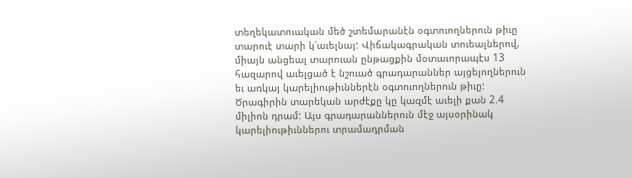տեղեկատուական մեծ շտեմարանէն օգտուողներուն թիւը տարուէ տարի կ՛աւելնայ: Վիճակագրական տուեալներով, միայն անցեալ տարուան ընթացքին մօտաւորապէս 13 հազարով աւելցած է նշուած գրադարաններ այցելողներուն եւ առկայ կարելիութիւններէն օգտուողներուն թիւը: Ծրագիրին տարեկան արժէքը կը կազմէ աւելի քան 2.4 միլիոն դրամ: Այս գրադարաններուն մէջ այսօրինակ կարելիութիւններու տրամադրման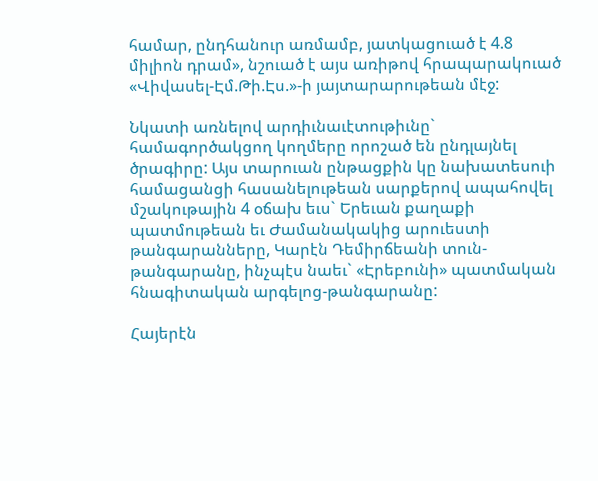համար, ընդհանուր առմամբ, յատկացուած է 4.8 միլիոն դրամ», նշուած է այս առիթով հրապարակուած «Վիվասել-Էմ.Թի.Էս.»-ի յայտարարութեան մէջ:

Նկատի առնելով արդիւնաւէտութիւնը` համագործակցող կողմերը որոշած են ընդլայնել ծրագիրը: Այս տարուան ընթացքին կը նախատեսուի համացանցի հասանելութեան սարքերով ապահովել մշակութային 4 օճախ եւս` Երեւան քաղաքի պատմութեան եւ Ժամանակակից արուեստի թանգարանները, Կարէն Դեմիրճեանի տուն-թանգարանը, ինչպէս նաեւ` «Էրեբունի» պատմական հնագիտական արգելոց-թանգարանը:

Հայերէն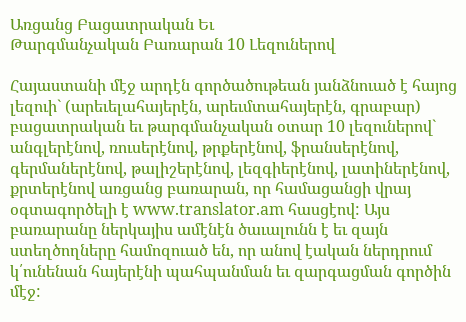Առցանց Բացատրական Եւ
Թարգմանչական Բառարան 10 Լեզուներով

Հայաստանի մէջ արդէն գործածութեան յանձնուած է հայոց լեզուի` (արեւելահայերէն, արեւմտահայերէն, գրաբար) բացատրական եւ թարգմանչական օտար 10 լեզուներով` անգլերէնով, ռուսերէնով, թրքերէնով, ֆրանսերէնով, գերմաներէնով, թալիշերէնով, լեզգիերէնով, լատիներէնով, քրտերէնով առցանց բառարան, որ համացանցի վրայ օգտագործելի է www.translator.am հասցէով: Այս բառարանը ներկայիս ամէնէն ծաւալունն է եւ զայն ստեղծողները համոզուած են, որ անով էական ներդրում կ՛ունենան հայերէնի պահպանման եւ զարգացման գործին մէջ: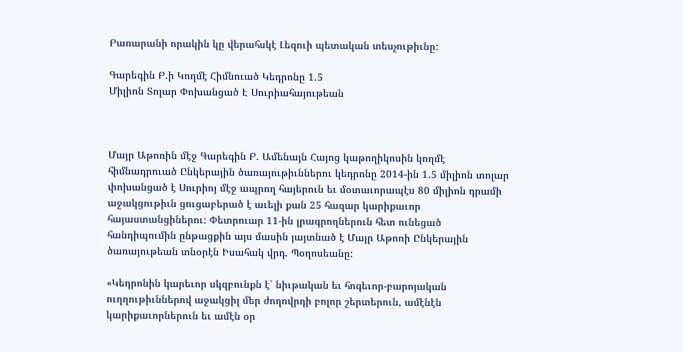Բառարանի որակին կը վերահսկէ Լեզուի պետական տեսչութիւնը:

Գարեգին Բ.ի Կողմէ Հիմնուած Կեդրոնը 1.5
Միլիոն Տոլար Փոխանցած Է Սուրիահայութեան



Մայր Աթոռին մէջ Գարեգին Բ. Ամենայն Հայոց կաթողիկոսին կողմէ հիմնադրուած Ընկերային ծառայութիւններու կեդրոնը 2014-ին 1.5 միլիոն տոլար փոխանցած է Սուրիոյ մէջ ապրող հայերուն եւ մօտաւորապէս 80 միլիոն դրամի աջակցութիւն ցուցաբերած է աւելի քան 25 հազար կարիքաւոր հայաստանցիներու: Փետրուար 11-ին լրագրողներուն հետ ունեցած հանդիպումին ընթացքին այս մասին յայտնած է Մայր Աթոռի Ընկերային ծառայութեան տնօրէն Իսահակ վրդ. Պօղոսեանը:

«Կեդրոնին կարեւոր սկզբունքն է` նիւթական եւ հոգեւոր-բարոյական ուղղութիւններով աջակցիլ մեր ժողովրդի բոլոր շերտերուն, ամէնէն կարիքաւորներուն եւ ամէն օր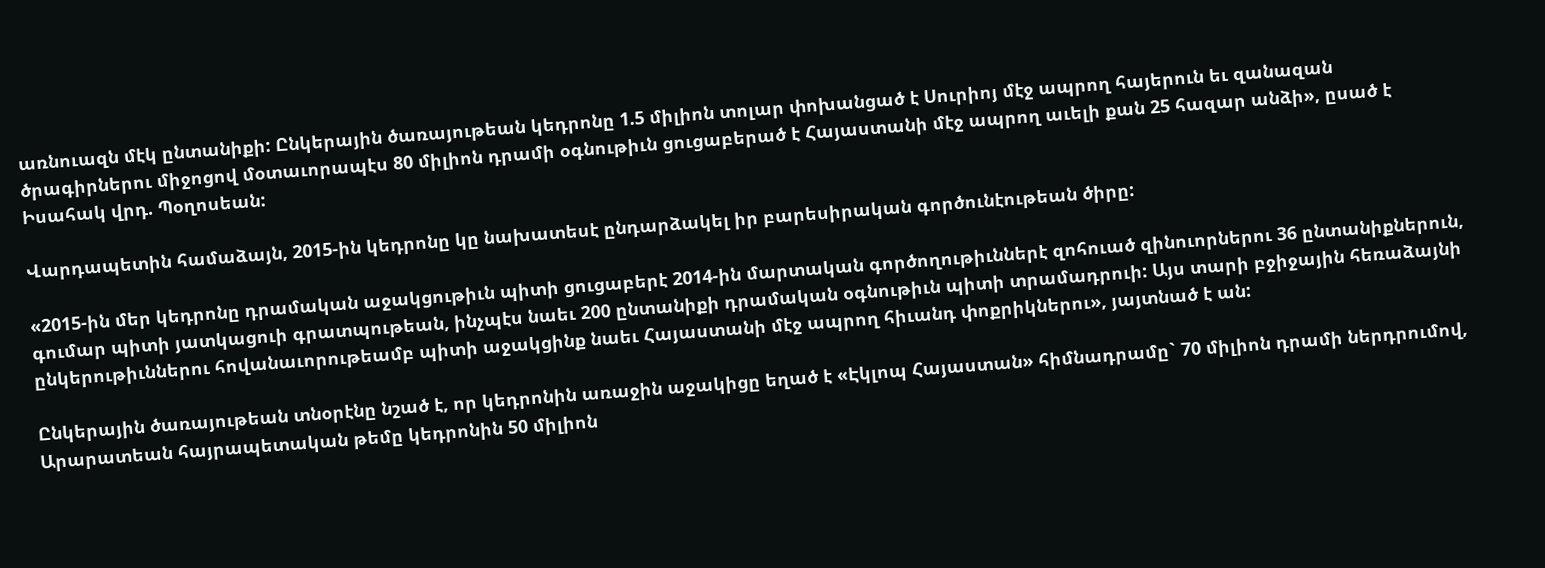առնուազն մէկ ընտանիքի: Ընկերային ծառայութեան կեդրոնը 1.5 միլիոն տոլար փոխանցած է Սուրիոյ մէջ ապրող հայերուն եւ զանազան ծրագիրներու միջոցով մօտաւորապէս 80 միլիոն դրամի օգնութիւն ցուցաբերած է Հայաստանի մէջ ապրող աւելի քան 25 հազար անձի», ըսած է Իսահակ վրդ. Պօղոսեան:

Վարդապետին համաձայն, 2015-ին կեդրոնը կը նախատեսէ ընդարձակել իր բարեսիրական գործունէութեան ծիրը:

«2015-ին մեր կեդրոնը դրամական աջակցութիւն պիտի ցուցաբերէ 2014-ին մարտական գործողութիւններէ զոհուած զինուորներու 36 ընտանիքներուն, գումար պիտի յատկացուի գրատպութեան, ինչպէս նաեւ 200 ընտանիքի դրամական օգնութիւն պիտի տրամադրուի: Այս տարի բջիջային հեռաձայնի ընկերութիւններու հովանաւորութեամբ պիտի աջակցինք նաեւ Հայաստանի մէջ ապրող հիւանդ փոքրիկներու», յայտնած է ան:

Ընկերային ծառայութեան տնօրէնը նշած է, որ կեդրոնին առաջին աջակիցը եղած է «Էկլոպ Հայաստան» հիմնադրամը` 70 միլիոն դրամի ներդրումով, Արարատեան հայրապետական թեմը կեդրոնին 50 միլիոն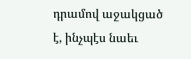դրամով աջակցած է, ինչպէս նաեւ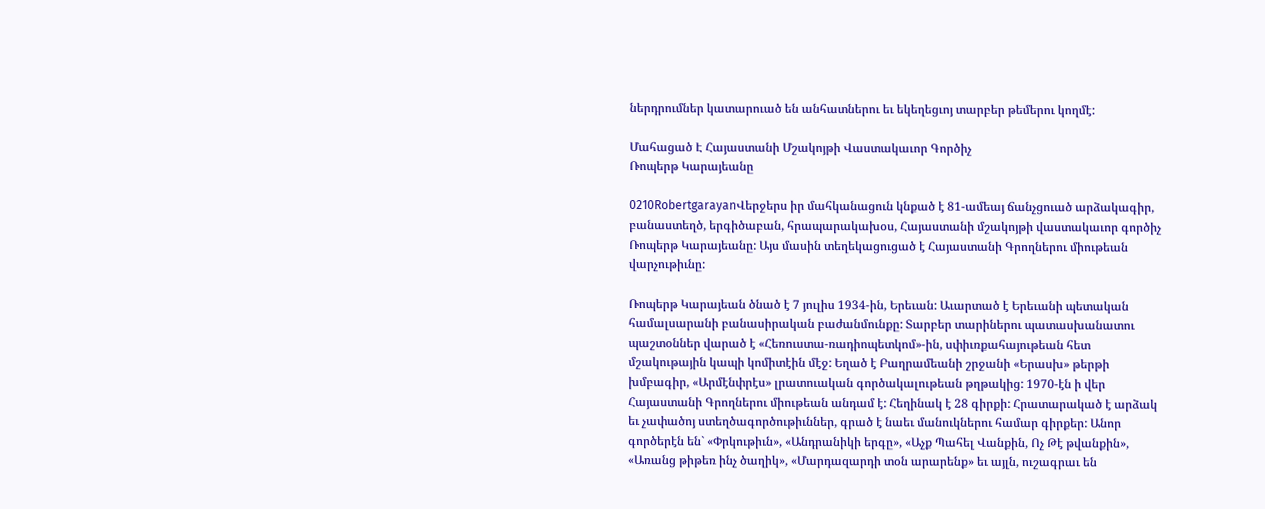ներդրումներ կատարուած են անհատներու եւ եկեղեցւոյ տարբեր թեմերու կողմէ:

Մահացած Է Հայաստանի Մշակոյթի Վաստակաւոր Գործիչ
Ռոպերթ Կարայեանը

0210RobertgarayanՎերջերս իր մահկանացուն կնքած է 81-ամեայ ճանչցուած արձակագիր, բանաստեղծ, երգիծաբան, հրապարակախօս, Հայաստանի մշակոյթի վաստակաւոր գործիչ Ռոպերթ Կարայեանը: Այս մասին տեղեկացուցած է Հայաստանի Գրողներու միութեան վարչութիւնը:

Ռոպերթ Կարայեան ծնած է 7 յուլիս 1934-ին, Երեւան: Աւարտած է Երեւանի պետական համալսարանի բանասիրական բաժանմունքը: Տարբեր տարիներու պատասխանատու պաշտօններ վարած է «Հեռուստա-ռադիոպետկոմ»-ին, սփիւռքահայութեան հետ մշակութային կապի կոմիտէին մէջ: Եղած է Բաղրամեանի շրջանի «Երասխ» թերթի խմբագիր, «Արմէնփրէս» լրատուական գործակալութեան թղթակից: 1970-էն ի վեր Հայաստանի Գրողներու միութեան անդամ է: Հեղինակ է 28 գիրքի: Հրատարակած է արձակ եւ չափածոյ ստեղծագործութիւններ, գրած է նաեւ մանուկներու համար գիրքեր: Անոր գործերէն են` «Փրկութիւն», «Անդրանիկի երգը», «Աչք Պահել Վանքին, Ոչ Թէ թվանքին», «Առանց թիթեռ ինչ ծաղիկ», «Մարդազարդի տօն արարենք» եւ այլն, ուշագրաւ են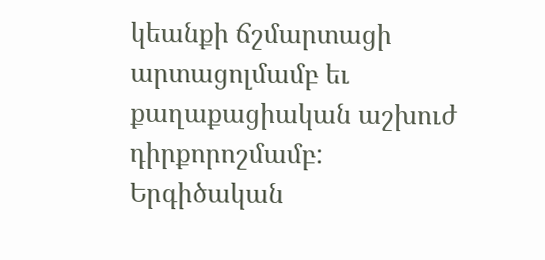կեանքի ճշմարտացի արտացոլմամբ եւ քաղաքացիական աշխուժ դիրքորոշմամբ: Երգիծական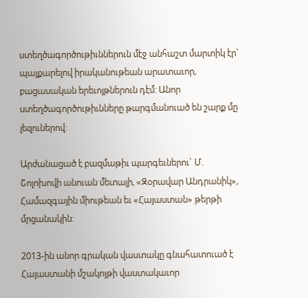ստեղծագործութիւններուն մէջ անհաշտ մարտիկ էր` պայքարելով իրականութեան արատաւոր, բացասական երեւոյթներուն դէմ: Անոր ստեղծագործութիւնները թարգմանուած են շարք մը լեզուներով:

Արժանացած է բազմաթիւ պարգեւներու` Մ. Շոլոխովի անուան մետալի, «Զօրավար Անդրանիկ», Համազգային միութեան եւ «Հայաստան» թերթի մրցանակին:

2013-ին անոր գրական վաստակը գնահատուած է Հայաստանի մշակոյթի վաստակաւոր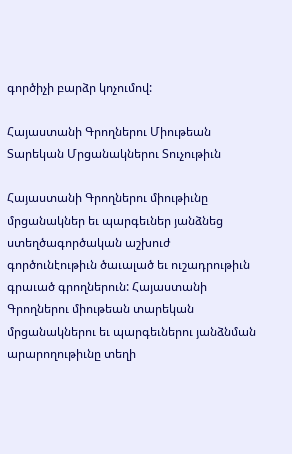գործիչի բարձր կոչումով:

Հայաստանի Գրողներու Միութեան
Տարեկան Մրցանակներու Տուչութիւն

Հայաստանի Գրողներու միութիւնը մրցանակներ եւ պարգեւներ յանձնեց ստեղծագործական աշխուժ գործունէութիւն ծաւալած եւ ուշադրութիւն գրաւած գրողներուն: Հայաստանի Գրողներու միութեան տարեկան մրցանակներու եւ պարգեւներու յանձնման արարողութիւնը տեղի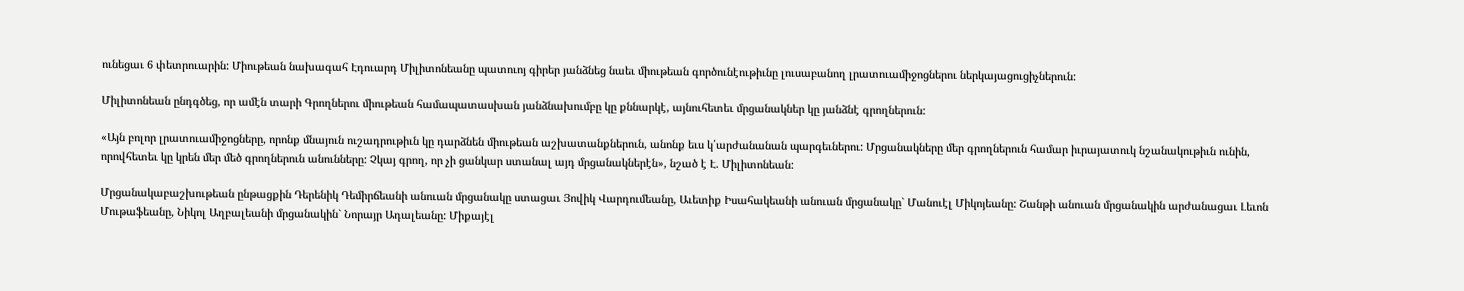ունեցաւ 6 փետրուարին: Միութեան նախագահ Էդուարդ Միլիտոնեանը պատուոյ գիրեր յանձնեց նաեւ միութեան գործունէութիւնը լուսաբանող լրատուամիջոցներու ներկայացուցիչներուն:

Միլիտոնեան ընդգծեց, որ ամէն տարի Գրողներու միութեան համապատասխան յանձնախումբը կը քննարկէ, այնուհետեւ մրցանակներ կը յանձնէ գրողներուն:

«Այն բոլոր լրատուամիջոցները, որոնք մնայուն ուշադրութիւն կը դարձնեն միութեան աշխատանքներուն, անոնք եւս կ՛արժանանան պարգեւներու: Մրցանակները մեր գրողներուն համար իւրայատուկ նշանակութիւն ունին, որովհետեւ կը կրեն մեր մեծ գրողներուն անունները: Չկայ գրող, որ չի ցանկար ստանալ այդ մրցանակներէն», նշած է Է. Միլիտոնեան:

Մրցանակաբաշխութեան ընթացքին Դերենիկ Դեմիրճեանի անուան մրցանակը ստացաւ Յովիկ Վարդումեանը, Աւետիք Իսահակեանի անուան մրցանակը` Մանուէլ Միկոյեանը: Շանթի անուան մրցանակին արժանացաւ Լեւոն Մութաֆեանը, Նիկոլ Աղբալեանի մրցանակին` Նորայր Ադալեանը: Միքայէլ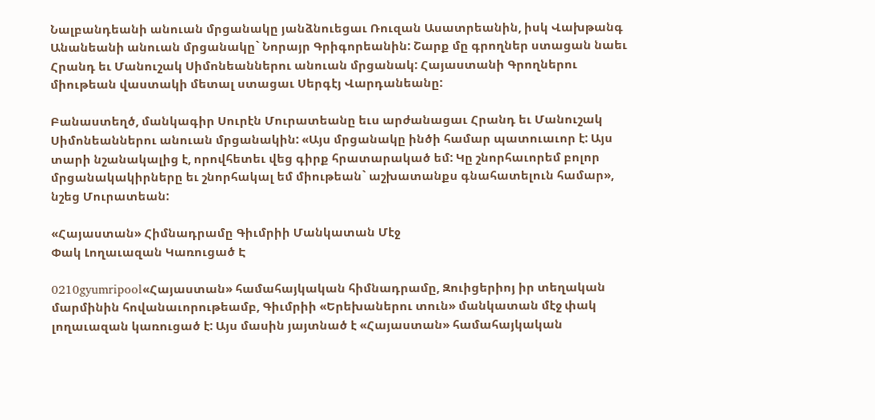Նալբանդեանի անուան մրցանակը յանձնուեցաւ Ռուզան Ասատրեանին, իսկ Վախթանգ Անանեանի անուան մրցանակը` Նորայր Գրիգորեանին: Շարք մը գրողներ ստացան նաեւ Հրանդ եւ Մանուշակ Սիմոնեաններու անուան մրցանակ: Հայաստանի Գրողներու միութեան վաստակի մետալ ստացաւ Սերգէյ Վարդանեանը:

Բանաստեղծ, մանկագիր Սուրէն Մուրատեանը եւս արժանացաւ Հրանդ եւ Մանուշակ Սիմոնեաններու անուան մրցանակին: «Այս մրցանակը ինծի համար պատուաւոր է: Այս տարի նշանակալից է, որովհետեւ վեց գիրք հրատարակած եմ: Կը շնորհաւորեմ բոլոր մրցանակակիրները եւ շնորհակալ եմ միութեան` աշխատանքս գնահատելուն համար», նշեց Մուրատեան:

«Հայաստան» Հիմնադրամը Գիւմրիի Մանկատան Մէջ
Փակ Լողաւազան Կառուցած Է

0210gyumripool«Հայաստան» համահայկական հիմնադրամը, Զուիցերիոյ իր տեղական մարմինին հովանաւորութեամբ, Գիւմրիի «Երեխաներու տուն» մանկատան մէջ փակ լողաւազան կառուցած է: Այս մասին յայտնած է «Հայաստան» համահայկական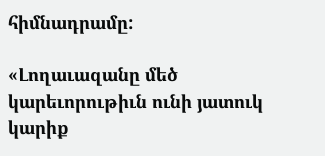հիմնադրամը:

«Լողաւազանը մեծ կարեւորութիւն ունի յատուկ կարիք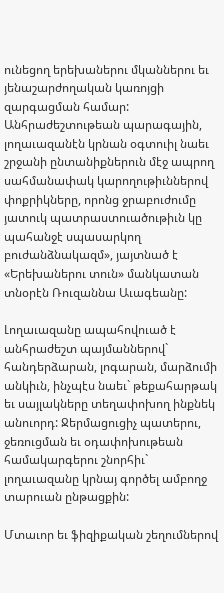ունեցող երեխաներու մկաններու եւ յենաշարժողական կառոյցի զարգացման համար: Անհրաժեշտութեան պարագային, լողաւազանէն կրնան օգտուիլ նաեւ շրջանի ընտանիքներուն մէջ ապրող սահմանափակ կարողութիւններով փոքրիկները, որոնց ջրաբուժումը յատուկ պատրաստուածութիւն կը պահանջէ սպասարկող բուժանձնակազմ», յայտնած է «Երեխաներու տուն» մանկատան տնօրէն Ռուզաննա Աւագեանը:

Լողաւազանը ապահովուած է անհրաժեշտ պայմաններով` հանդերձարան, լոգարան, մարձումի անկիւն, ինչպէս նաեւ` թեքահարթակ եւ սայլակները տեղափոխող ինքնեկ անուորդ: Ջերմացուցիչ պատերու, ջեռուցման եւ օդափոխութեան համակարգերու շնորհիւ` լողաւազանը կրնայ գործել ամբողջ տարուան ընթացքին:

Մտաւոր եւ ֆիզիքական շեղումներով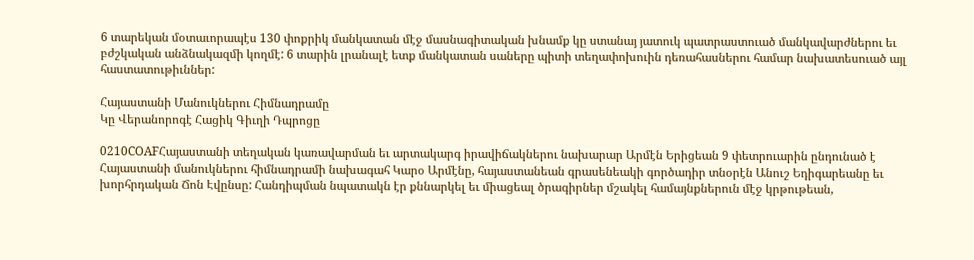6 տարեկան մօտաւորապէս 130 փոքրիկ մանկատան մէջ մասնագիտական խնամք կը ստանայ յատուկ պատրաստուած մանկավարժներու եւ բժշկական անձնակազմի կողմէ: 6 տարին լրանալէ ետք մանկատան սաները պիտի տեղափոխուին դեռահասներու համար նախատեսուած այլ հաստատութիւններ:

Հայաստանի Մանուկներու Հիմնադրամը
Կը Վերանորոգէ Հացիկ Գիւղի Դպրոցը

0210COAFՀայաստանի տեղական կառավարման եւ արտակարգ իրավիճակներու նախարար Արմէն Երիցեան 9 փետրուարին ընդունած է Հայաստանի մանուկներու հիմնադրամի նախագահ Կարօ Արմէնը, հայաստանեան գրասենեակի գործադիր տնօրէն Անուշ Եդիգարեանը եւ խորհրդական Ճոն Էվընսը: Հանդիպման նպատակն էր քննարկել եւ միացեալ ծրագիրներ մշակել համայնքներուն մէջ կրթութեան,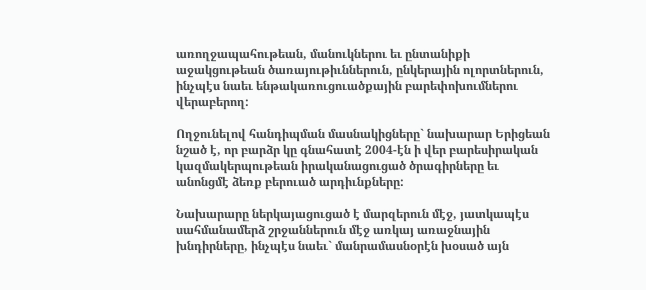առողջապահութեան, մանուկներու եւ ընտանիքի աջակցութեան ծառայութիւններուն, ընկերային ոլորտներուն, ինչպէս նաեւ ենթակառուցուածքային բարեփոխումներու վերաբերող:

Ողջունելով հանդիպման մասնակիցները` նախարար Երիցեան նշած է, որ բարձր կը գնահատէ 2004-էն ի վեր բարեսիրական կազմակերպութեան իրականացուցած ծրագիրները եւ անոնցմէ ձեռք բերուած արդիւնքները:

Նախարարը ներկայացուցած է մարզերուն մէջ, յատկապէս սահմանամերձ շրջաններուն մէջ առկայ առաջնային խնդիրները, ինչպէս նաեւ` մանրամասնօրէն խօսած այն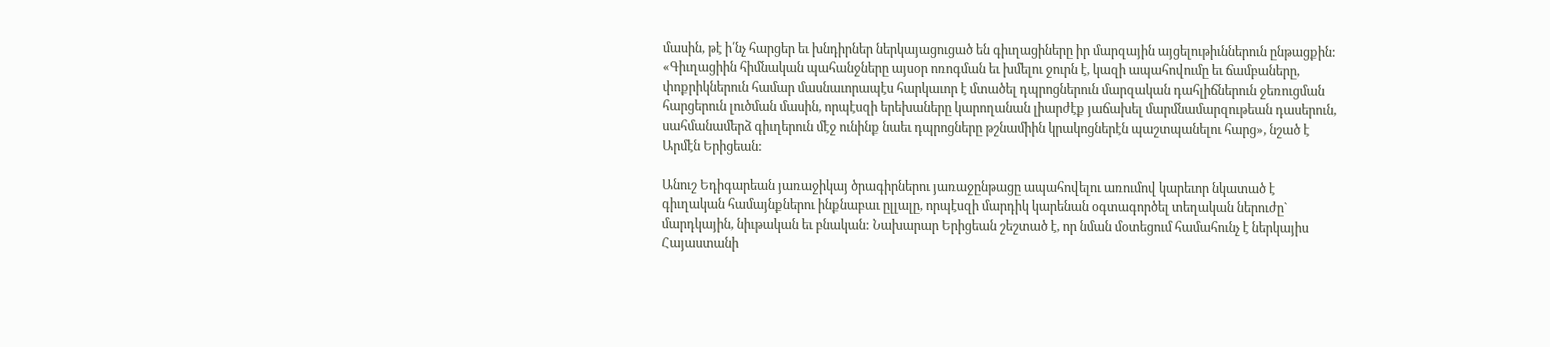մասին, թէ ի՛նչ հարցեր եւ խնդիրներ ներկայացուցած են գիւղացիները իր մարզային այցելութիւններուն ընթացքին: «Գիւղացիին հիմնական պահանջները այսօր ոռոգման եւ խմելու ջուրն է, կազի ապահովումը եւ ճամբաները, փոքրիկներուն համար մասնաւորապէս հարկաւոր է մտածել դպրոցներուն մարզական դահլիճներուն ջեռուցման հարցերուն լուծման մասին, որպէսզի երեխաները կարողանան լիարժէք յաճախել մարմնամարզութեան դասերուն,  սահմանամերձ գիւղերուն մէջ ունինք նաեւ դպրոցները թշնամիին կրակոցներէն պաշտպանելու հարց», նշած է Արմէն Երիցեան:

Անուշ Եդիգարեան յառաջիկայ ծրագիրներու յառաջընթացը ապահովելու առումով կարեւոր նկատած է գիւղական համայնքներու ինքնաբաւ ըլլալը, որպէսզի մարդիկ կարենան օգտագործել տեղական ներուժը` մարդկային, նիւթական եւ բնական: Նախարար Երիցեան շեշտած է, որ նման մօտեցում համահունչ է ներկայիս Հայաստանի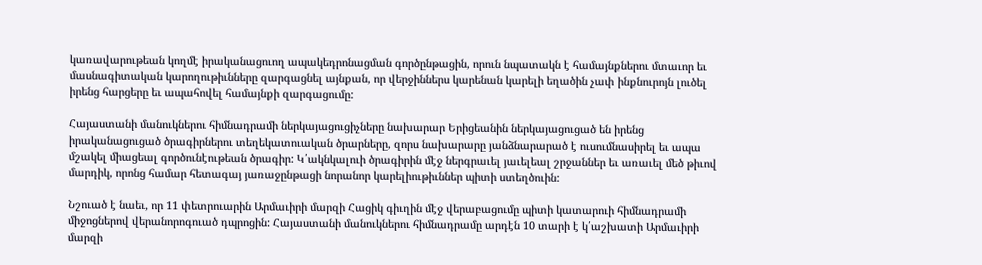կառավարութեան կողմէ իրականացուող ապակեդրոնացման գործընթացին, որուն նպատակն է համայնքներու մտաւոր եւ մասնագիտական կարողութիւնները զարգացնել այնքան, որ վերջիններս կարենան կարելի եղածին չափ ինքնուրոյն լուծել իրենց հարցերը եւ ապահովել համայնքի զարգացումը:

Հայաստանի մանուկներու հիմնադրամի ներկայացուցիչները նախարար Երիցեանին ներկայացուցած են իրենց իրականացուցած ծրագիրներու տեղեկատուական ծրարները, զորս նախարարը յանձնարարած է ուսումնասիրել եւ ապա մշակել միացեալ գործունէութեան ծրագիր: Կ՛ակնկալուի ծրագիրին մէջ ներգրաւել յաւելեալ շրջաններ եւ առաւել մեծ թիւով մարդիկ, որոնց համար հետագայ յառաջընթացի նորանոր կարելիութիւններ պիտի ստեղծուին:

Նշուած է նաեւ, որ 11 փետրուարին Արմաւիրի մարզի Հացիկ գիւղին մէջ վերաբացումը պիտի կատարուի հիմնադրամի միջոցներով վերանորոգուած դպրոցին: Հայաստանի մանուկներու հիմնադրամը արդէն 10 տարի է կ՛աշխատի Արմաւիրի մարզի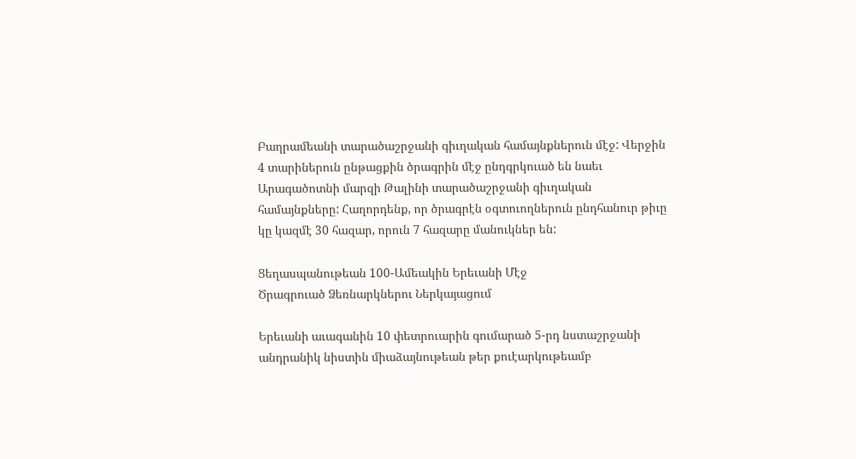Բաղրամեանի տարածաշրջանի գիւղական համայնքներուն մէջ: Վերջին 4 տարիներուն ընթացքին ծրագրին մէջ ընդգրկուած են նաեւ Արագածոտնի մարզի Թալինի տարածաշրջանի գիւղական համայնքները: Հաղորդենք, որ ծրագրէն օգտուողներուն ընդհանուր թիւը կը կազմէ 30 հազար, որուն 7 հազարը մանուկներ են:

Ցեղասպանութեան 100-Ամեակին Երեւանի Մէջ
Ծրագրուած Ձեռնարկներու Ներկայացում

Երեւանի աւագանին 10 փետրուարին գումարած 5-րդ նստաշրջանի անդրանիկ նիստին միաձայնութեան թեր քուէարկութեամբ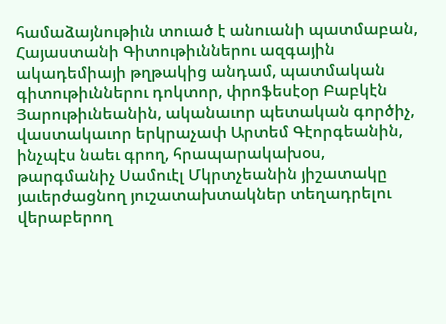համաձայնութիւն տուած է անուանի պատմաբան, Հայաստանի Գիտութիւններու ազգային ակադեմիայի թղթակից անդամ, պատմական գիտութիւններու դոկտոր, փրոֆեսէօր Բաբկէն Յարութիւնեանին, ականաւոր պետական գործիչ, վաստակաւոր երկրաչափ Արտեմ Գէորգեանին, ինչպէս նաեւ գրող, հրապարակախօս, թարգմանիչ Սամուէլ Մկրտչեանին յիշատակը յաւերժացնող յուշատախտակներ տեղադրելու վերաբերող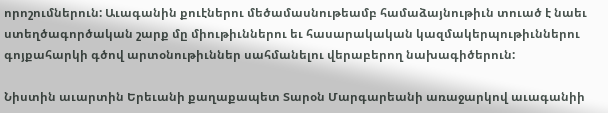որոշումներուն: Աւագանին քուէներու մեծամասնութեամբ համաձայնութիւն տուած է նաեւ ստեղծագործական շարք մը միութիւններու եւ հասարակական կազմակերպութիւններու գոյքահարկի գծով արտօնութիւններ սահմանելու վերաբերող նախագիծերուն:

Նիստին աւարտին Երեւանի քաղաքապետ Տարօն Մարգարեանի առաջարկով աւագանիի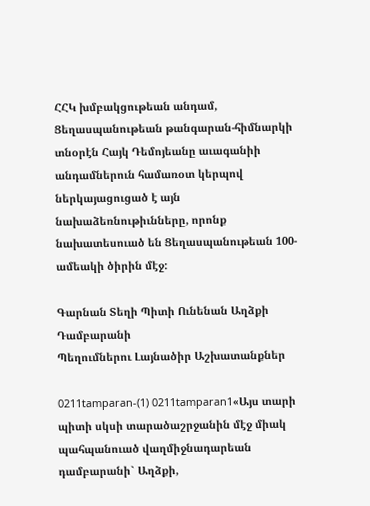ՀՀԿ խմբակցութեան անդամ, Ցեղասպանութեան թանգարան-հիմնարկի տնօրէն Հայկ Դեմոյեանը աւագանիի անդամներուն համառօտ կերպով ներկայացուցած է այն նախաձեռնութիւնները, որոնք նախատեսուած են Ցեղասպանութեան 100-ամեակի ծիրին մէջ:

Գարնան Տեղի Պիտի Ունենան Աղձքի Դամբարանի
Պեղումներու Լայնածիր Աշխատանքներ

0211tamparan-(1) 0211tamparan1«Այս տարի պիտի սկսի տարածաշրջանին մէջ միակ պահպանուած վաղմիջնադարեան դամբարանի` Աղձքի,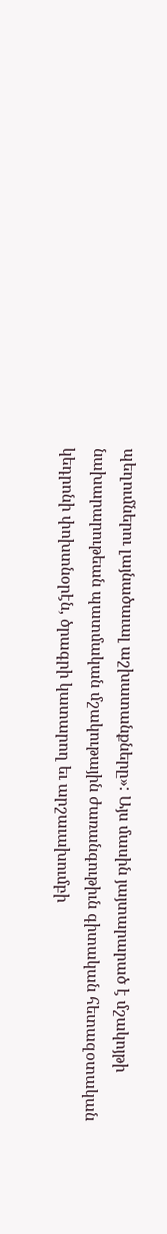պեղումներու լայնածաւալ աշխատանքները»: Այս մասին յայտարարած է մշակոյթի նախարարութեան պատմական մշակութային ժառանգութիւն գիտական հետազօտական կեդրոնի փոխտնօրէն, ծրագրի կատարող եւ արշաւախումբի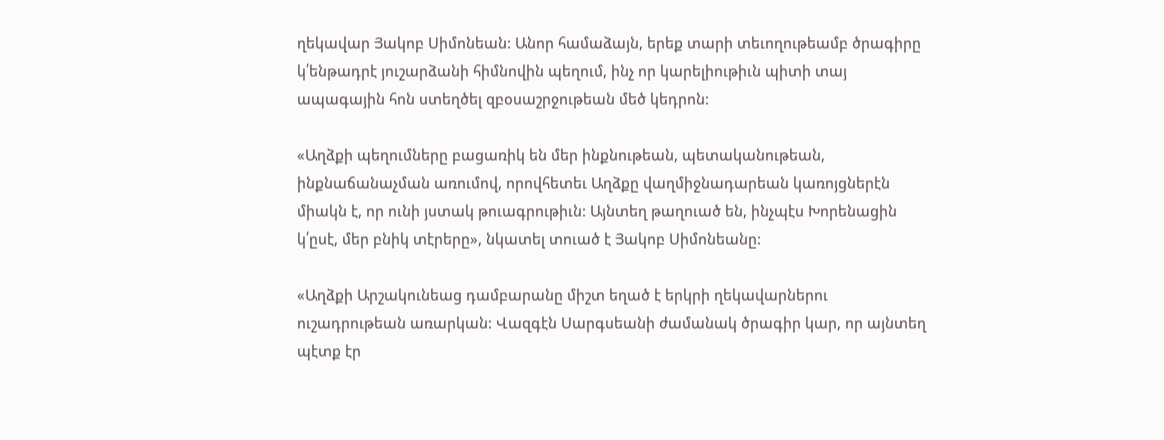ղեկավար Յակոբ Սիմոնեան: Անոր համաձայն, երեք տարի տեւողութեամբ ծրագիրը կ՛ենթադրէ յուշարձանի հիմնովին պեղում, ինչ որ կարելիութիւն պիտի տայ ապագային հոն ստեղծել զբօսաշրջութեան մեծ կեդրոն:

«Աղձքի պեղումները բացառիկ են մեր ինքնութեան, պետականութեան, ինքնաճանաչման առումով, որովհետեւ Աղձքը վաղմիջնադարեան կառոյցներէն միակն է, որ ունի յստակ թուագրութիւն: Այնտեղ թաղուած են, ինչպէս Խորենացին կ՛ըսէ, մեր բնիկ տէրերը», նկատել տուած է Յակոբ Սիմոնեանը:

«Աղձքի Արշակունեաց դամբարանը միշտ եղած է երկրի ղեկավարներու ուշադրութեան առարկան: Վազգէն Սարգսեանի ժամանակ ծրագիր կար, որ այնտեղ պէտք էր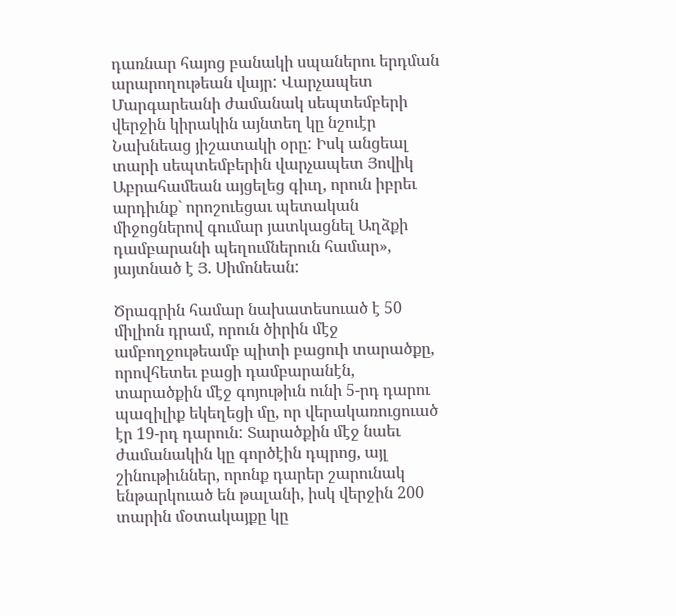դառնար հայոց բանակի սպաներու երդման արարողութեան վայր: Վարչապետ Մարգարեանի ժամանակ սեպտեմբերի վերջին կիրակին այնտեղ կը նշուէր Նախնեաց յիշատակի օրը: Իսկ անցեալ տարի սեպտեմբերին վարչապետ Յովիկ Աբրահամեան այցելեց գիւղ, որուն իբրեւ արդիւնք` որոշուեցաւ պետական միջոցներով գումար յատկացնել Աղձքի դամբարանի պեղումներուն համար», յայտնած է Յ. Սիմոնեան:

Ծրագրին համար նախատեսուած է 50 միլիոն դրամ, որուն ծիրին մէջ ամբողջութեամբ պիտի բացուի տարածքը, որովհետեւ բացի դամբարանէն, տարածքին մէջ գոյութիւն ունի 5-րդ դարու պազիլիք եկեղեցի մը, որ վերակառուցուած էր 19-րդ դարուն: Տարածքին մէջ նաեւ ժամանակին կը գործէին դպրոց, այլ շինութիւններ, որոնք դարեր շարունակ ենթարկուած են թալանի, իսկ վերջին 200 տարին մօտակայքը կը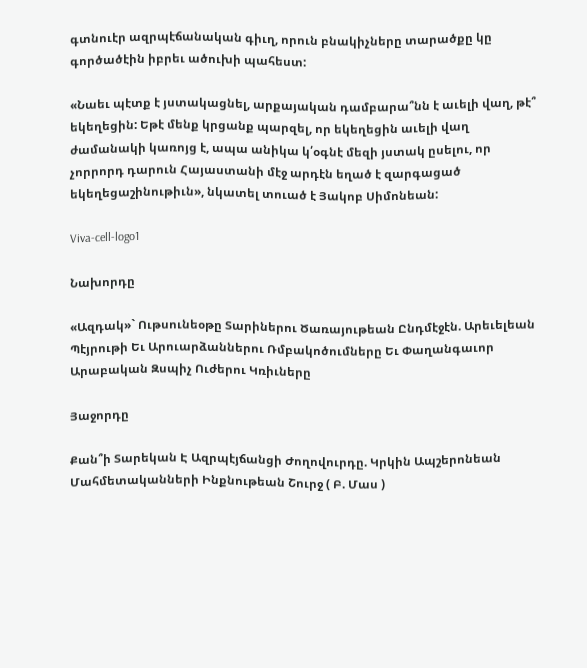գտնուէր ազրպէճանական գիւղ, որուն բնակիչները տարածքը կը գործածէին իբրեւ ածուխի պահեստ:

«Նաեւ պէտք է յստակացնել, արքայական դամբարա՞նն է աւելի վաղ, թէ՞ եկեղեցին: Եթէ մենք կրցանք պարզել, որ եկեղեցին աւելի վաղ ժամանակի կառոյց է, ապա անիկա կ՛օգնէ մեզի յստակ ըսելու, որ չորրորդ դարուն Հայաստանի մէջ արդէն եղած է զարգացած եկեղեցաշինութիւն», նկատել տուած է Յակոբ Սիմոնեան:

Viva-cell-logo1

Նախորդը

«Ազդակ»` Ութսունեօթը Տարիներու Ծառայութեան Ընդմէջէն. Արեւելեան Պէյրութի Եւ Արուարձաններու Ռմբակոծումները Եւ Փաղանգաւոր Արաբական Զսպիչ Ուժերու Կռիւները

Յաջորդը

Քան՞ի Տարեկան Է Ազրպէյճանցի Ժողովուրդը. Կրկին Ապշերոնեան Մահմետականների Ինքնութեան Շուրջ ( Բ. Մաս )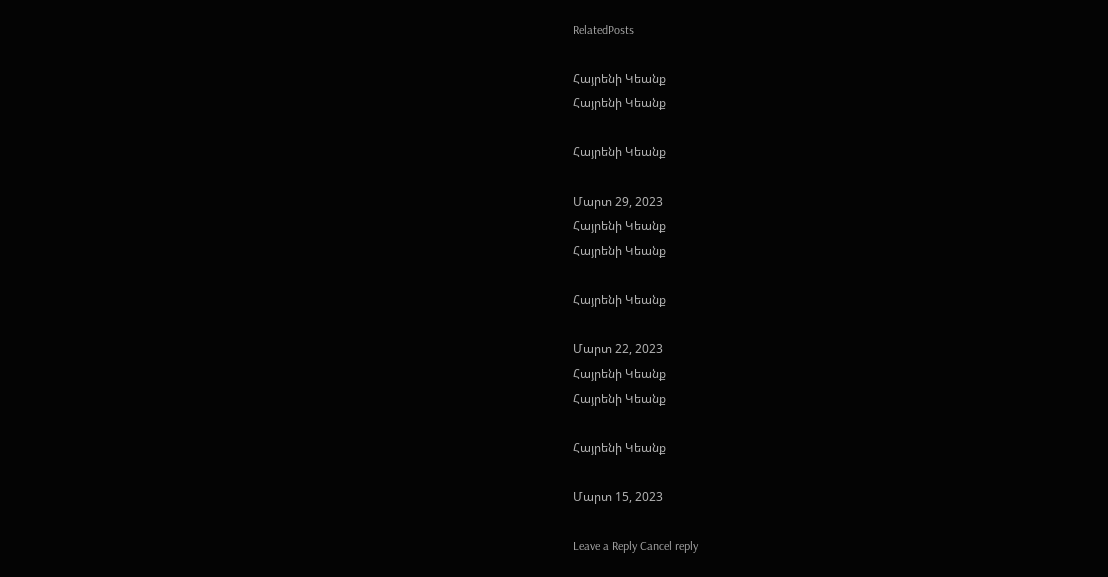RelatedPosts

Հայրենի Կեանք
Հայրենի Կեանք

Հայրենի Կեանք

Մարտ 29, 2023
Հայրենի Կեանք
Հայրենի Կեանք

Հայրենի Կեանք

Մարտ 22, 2023
Հայրենի Կեանք
Հայրենի Կեանք

Հայրենի Կեանք

Մարտ 15, 2023

Leave a Reply Cancel reply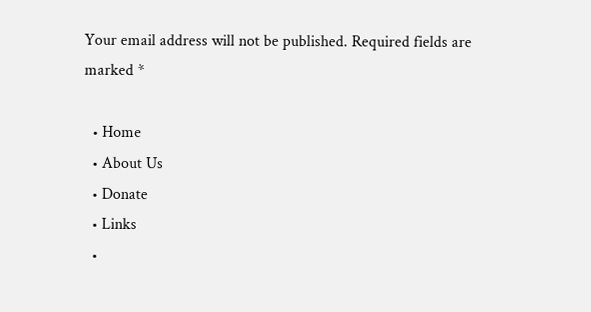Your email address will not be published. Required fields are marked *

  • Home
  • About Us
  • Donate
  • Links
  •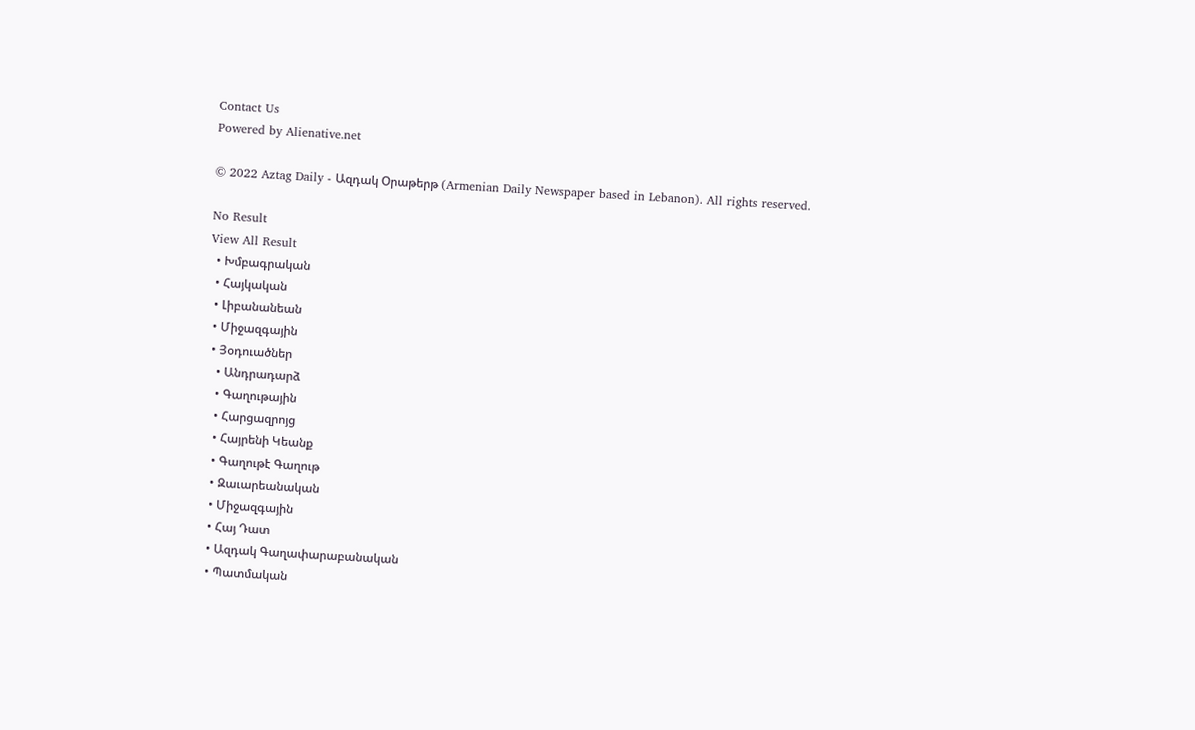Contact Us
Powered by Alienative.net

© 2022 Aztag Daily - Ազդակ Օրաթերթ (Armenian Daily Newspaper based in Lebanon). All rights reserved.

No Result
View All Result
  • Խմբագրական
  • Հայկական
  • Լիբանանեան
  • Միջազգային
  • Յօդուածներ
    • Անդրադարձ
    • Գաղութային
    • Հարցազրոյց
    • Հայրենի Կեանք
    • Գաղութէ Գաղութ
    • Զաւարեանական
    • Միջազգային
    • Հայ Դատ
    • Ազդակ Գաղափարաբանական
    • Պատմական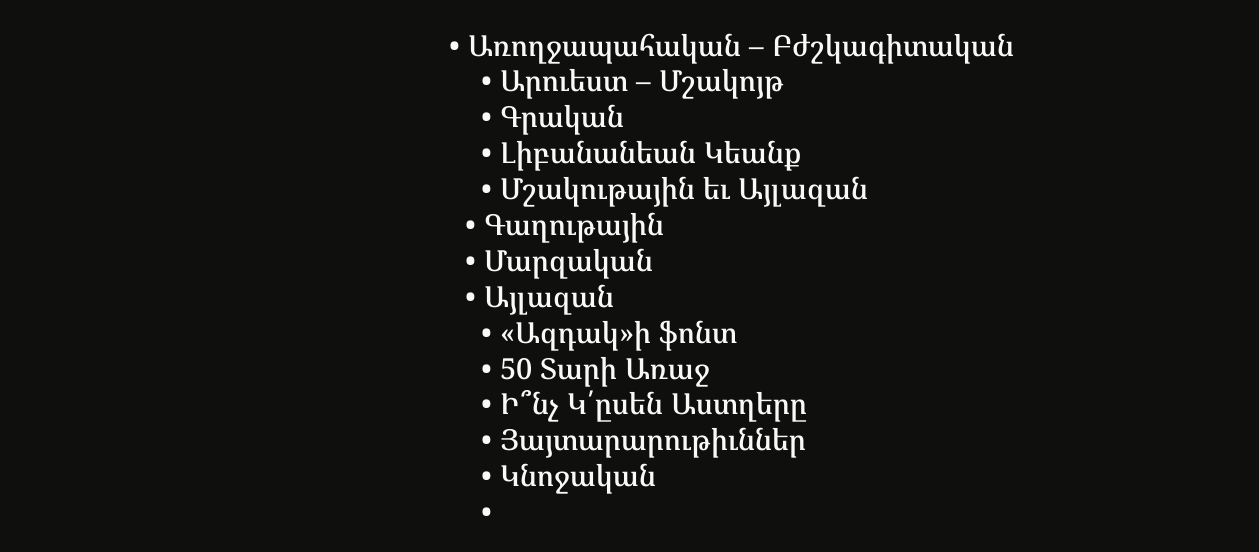• Առողջապահական – Բժշկագիտական
    • Արուեստ – Մշակոյթ
    • Գրական
    • Լիբանանեան Կեանք
    • Մշակութային եւ Այլազան
  • Գաղութային
  • Մարզական
  • Այլազան
    • «Ազդակ»ի ֆոնտ
    • 50 Տարի Առաջ
    • Ի՞նչ Կ՛ըսեն Աստղերը
    • Յայտարարութիւններ
    • Կնոջական
    •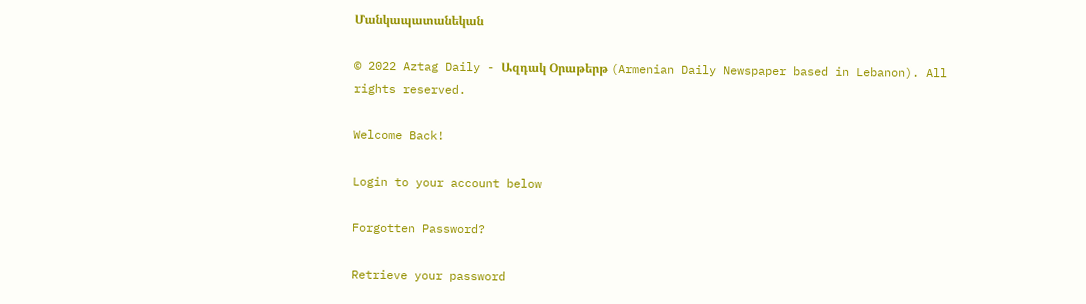Մանկապատանեկան

© 2022 Aztag Daily - Ազդակ Օրաթերթ (Armenian Daily Newspaper based in Lebanon). All rights reserved.

Welcome Back!

Login to your account below

Forgotten Password?

Retrieve your password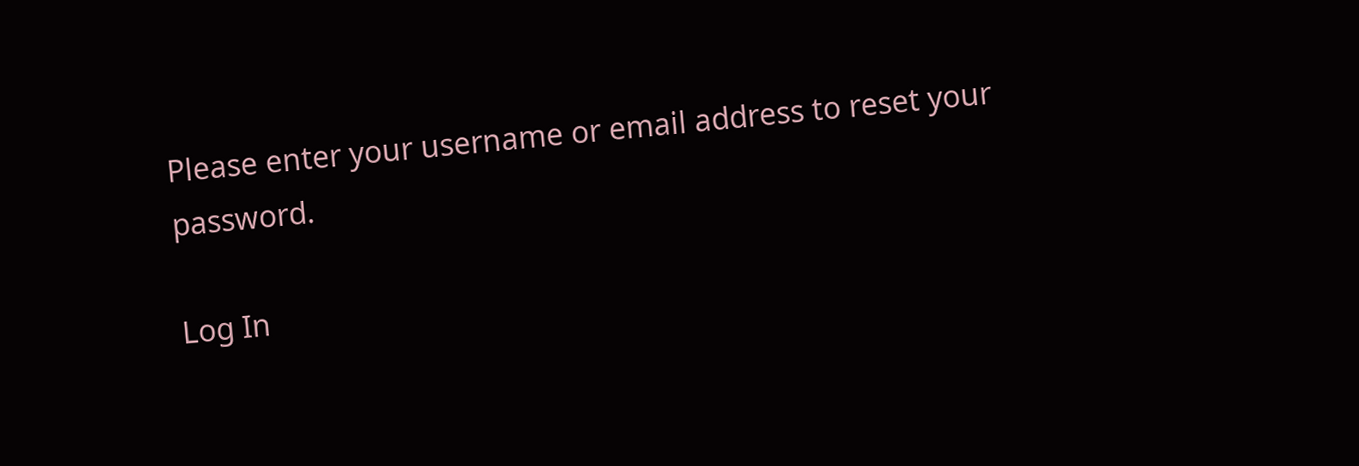Please enter your username or email address to reset your password.

Log In